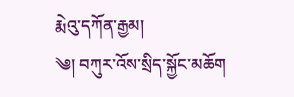རྨེའུ་དཀོན་རྒྱམ།
༄། བཀུར་འོས་སྲིད་སྐྱོང་མཆོག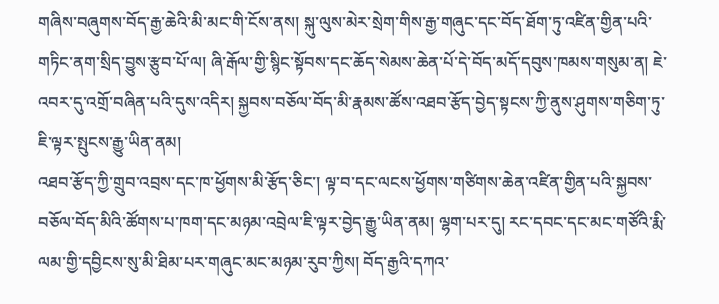གཞིས་བཞུགས་བོད་རྒྱ་ཆེའི་མི་མང་གི་ངོས་ནས། སྐུ་ལུས་མེར་སྲེག་གིས་རྒྱ་གཞུང་དང་བོད་ཐོག་ཏུ་འཛིན་གྱིན་པའི་གཏིང་ནག་སྲིད་བྱུས་རྩུབ་པོ་ལ། ཞི་རྒོལ་གྱི་སྙིང་སྟོབས་དང་ཆོད་སེམས་ཆེན་པོ་དེ་བོད་མདོ་དབུས་ཁམས་གསུམ་ན། ཇེ་འབར་དུ་འགྲོ་བཞིན་པའི་དུས་འདིར། སྐྱབས་བཅོལ་བོད་མི་རྣམས་ཚོས་འཐབ་རྩོད་བྱེད་སྟངས་ཀྱི་ནུས་ཤུགས་གཅིག་ཏུ་ཇི་ལྟར་སྤུངས་རྒྱུ་ཡིན་ནམ།
འཐབ་རྩོད་ཀྱི་གྲུབ་འབྲས་དང་ཁ་ཕྱོགས་མི་རྩོད་ཅིང་། ལྟ་བ་དང་ལངས་ཕྱོགས་གཙིགས་ཆེན་འཛིན་གྱིན་པའི་སྐྱབས་བཅོལ་བོད་མིའི་ཚོགས་པ་ཁག་དང་མཉམ་འབྲེལ་ཇི་ལྟར་བྱེད་རྒྱུ་ཡིན་ནམ། ལྷག་པར་དུ། རང་དབང་དང་མང་གཙོའི་རྨི་ལམ་གྱི་དབྱིངས་སུ་མི་ཐིམ་པར་གཞུང་མང་མཉམ་རུབ་ཀྱིས། བོད་རྒྱའི་དཀའ་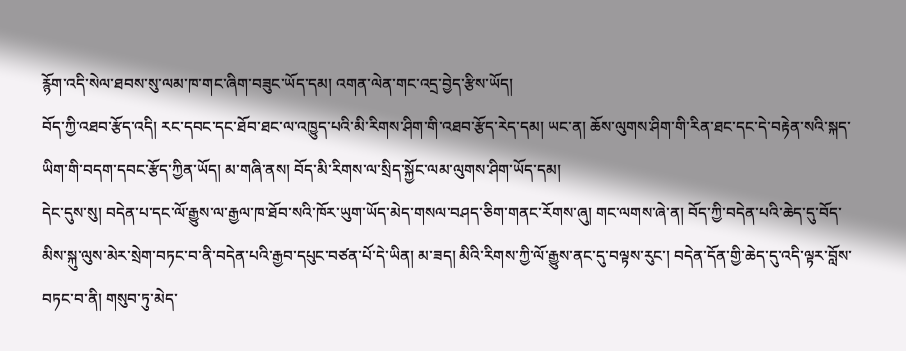རྙོག་འདི་སེལ་ཐབས་སུ་ལམ་ཁ་གང་ཞིག་བཟུང་ཡོད་དམ། འགན་ལེན་གང་འདྲ་བྱེད་རྩིས་ཡོད།
བོད་ཀྱི་འཐབ་རྩོད་འདི། རང་དབང་དང་ཐོབ་ཐང་ལ་འཁྱུད་པའི་མི་རིགས་ཤིག་གི་འཐབ་རྩོད་རེད་དམ། ཡང་ན། ཆོས་ལུགས་ཤིག་གི་རིན་ཐང་དང་དེ་བརྟེན་སའི་སྐད་ཡིག་གི་བདག་དབང་རྩོད་ཀྱིན་ཡོད། མ་གཞི་ནས། བོད་མི་རིགས་ལ་སྲིད་སྐྱོང་ལམ་ལུགས་ཤིག་ཡོད་དམ།
དེང་དུས་སུ། བདེན་པ་དང་ལོ་རྒྱུས་ལ་རྒྱལ་ཁ་ཐོབ་སའི་ཁོར་ཡུག་ཡོད་མེད་གསལ་བཤད་ཅིག་གནང་རོགས་ཞུ། གང་ལགས་ཞེ་ན། བོད་ཀྱི་བདེན་པའི་ཆེད་དུ་བོད་མིས་སྐུ་ལུས་མེར་སྲེག་བཏང་བ་ནི་བདེན་པའི་རྒྱབ་དཔུང་བཙན་པོ་དེ་ཡིན། མ་ཟད། མིའི་རིགས་ཀྱི་ལོ་རྒྱུས་ནང་དུ་བལྟས་རུང་། བདེན་དོན་གྱི་ཆེད་དུ་འདི་ལྟར་བློས་བཏང་བ་ནི། གསུབ་ཏུ་མེད་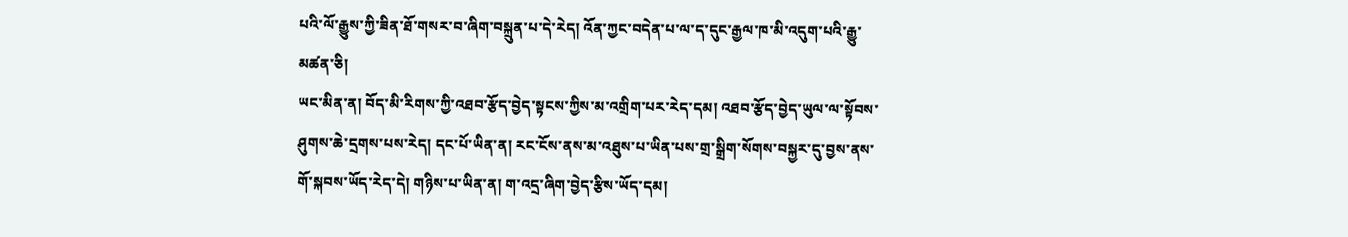པའི་ལོ་རྒྱུས་ཀྱི་ཟིན་ཐོ་གསར་བ་ཞིག་བསྐྲུན་པ་དེ་རེད། འོན་ཀྱང་བདེན་པ་ལ་ད་དུང་རྒྱལ་ཁ་མི་འདུག་པའི་རྒྱུ་མཚན་ཅི།
ཡང་མིན་ན། བོད་མི་རིགས་ཀྱི་འཐབ་རྩོད་བྱེད་སྟངས་ཀྱིས་མ་འགྲིག་པར་རེད་དམ། འཐབ་རྩོད་བྱེད་ཡུལ་ལ་སྟོབས་ཤུགས་ཆེ་དྲགས་པས་རེད། དང་པོ་ཡིན་ན། རང་ངོས་ནས་མ་འཐུས་པ་ཡིན་པས་གྲ་སྒྲིག་སོགས་བསྐྱར་དུ་བྱས་ནས་གོ་སྐབས་ཡོད་རེད་དེ། གཉིས་པ་ཡིན་ན། ག་འདྲ་ཞིག་བྱེད་རྩིས་ཡོད་དམ།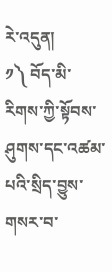རེ་འདུན།
༡༽ བོད་མི་རིགས་ཀྱི་སྟོབས་ཤུགས་དང་འཚམ་པའི་སྲིད་བྱུས་གསར་བ་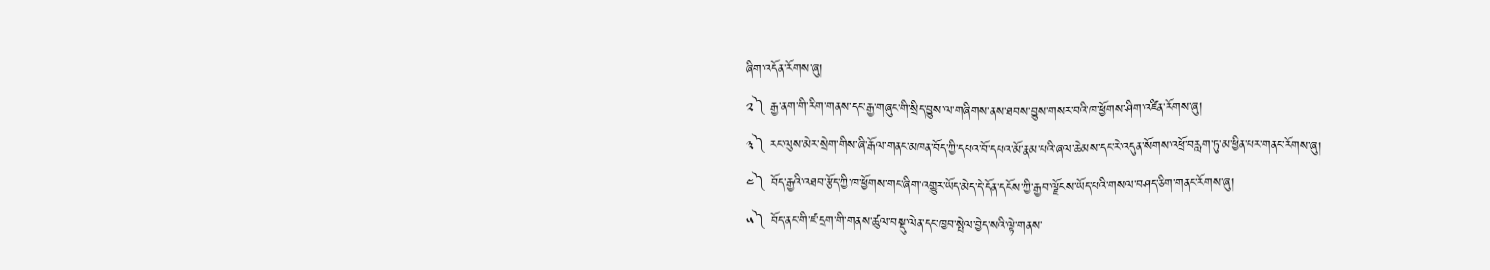ཞིག་འདོན་རོགས་ཞུ།
༢༽ རྒྱ་ནག་གི་རིག་གནས་དང་རྒྱ་གཞུང་གི་སྲིད་བྱུས་ལ་གཞིགས་ནས་ཐབས་བྱུས་གསར་བའི་ཁ་ཕྱོགས་ཤིག་འཛིན་རོགས་ཞུ།
༣༽ རང་ལུས་མེར་སྲེག་གིས་ཞི་རྒོལ་གནང་མཁན་བོད་ཀྱི་དཔའ་བོ་དཔའ་མོ་རྣམ་པའི་ཞལ་ཆེམས་དང་རེ་འདུན་སོགས་འཕྲོ་བརླག་ཏུ་མ་ཕྱིན་པར་གནང་རོགས་ཞུ།
༤༽ བོད་རྒྱའི་འཐབ་རྩོད་ཀྱི་ཁ་ཕྱོགས་གང་ཞིག་འགྱུར་ཡོད་མེད་དེ་དོན་དངོས་ཀྱི་རྒྱབ་ལྗོངས་ཡོད་པའི་གསལ་བཤད་ཅིག་གནང་རོགས་ཞུ།
༥༽ བོད་ནང་གི་ཛ་དྲག་གི་གནས་ཚུལ་བསྡུ་ལེན་དང་ཁྱབ་སྤེལ་བྱེད་སའི་ལྟེ་གནས་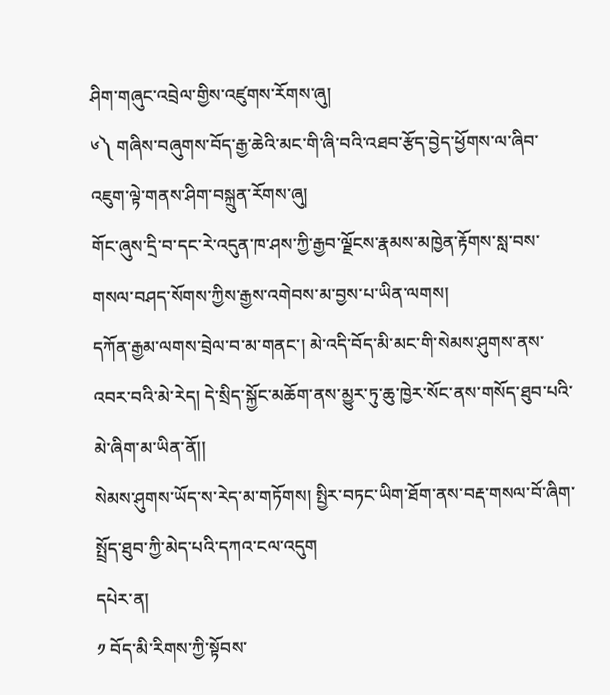ཤིག་གཞུང་འབྲེལ་གྱིས་འཛུགས་རོགས་ཞུ།
༦༽ གཞིས་བཞུགས་བོད་རྒྱ་ཆེའི་མང་གི་ཞི་བའི་འཐབ་རྩོད་བྱེད་ཕྱོགས་ལ་ཞིབ་འཇུག་ལྟེ་གནས་ཤིག་བསྐྲུན་རོགས་ཞུ།
གོང་ཞུས་དྲི་བ་དང་རེ་འདུན་ཁ་ཤས་ཀྱི་རྒྱབ་ལྗོངས་རྣམས་མཁྱེན་རྟོགས་སླ་བས་གསལ་བཤད་སོགས་ཀྱིས་རྒྱས་འགེབས་མ་བྱས་པ་ཡིན་ལགས།
དཀོན་རྒྱམ་ལགས་བྲེལ་བ་མ་གནང་། མེ་འདི་བོད་མི་མང་གི་སེམས་ཤུགས་ནས་འབར་བའི་མེ་རེད། དེ་སྲིད་སྐྱོང་མཆོག་ནས་མྱུར་ཏུ་ཆུ་ཁྱེར་སོང་ནས་གསོད་ཐུབ་པའི་མེ་ཞིག་མ་ཡིན་ནོ།།
སེམས་ཤུགས་ཡོད་ས་རེད་མ་གཏོགས། སྤྱིར་བཏང་ཡིག་ཐོག་ནས་བརྡ་གསལ་བོ་ཞིག་སྤྲོད་ཐུབ་ཀྱི་མེད་པའི་དཀའ་ངལ་འདུག
དཔེར་ན།
༡ བོད་མི་རིགས་ཀྱི་སྟོབས་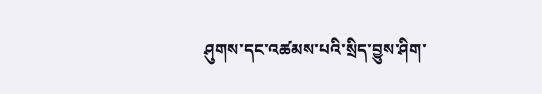ཤུགས་དང་འཚམས་པའི་སྲིད་བྱུས་ཤིག་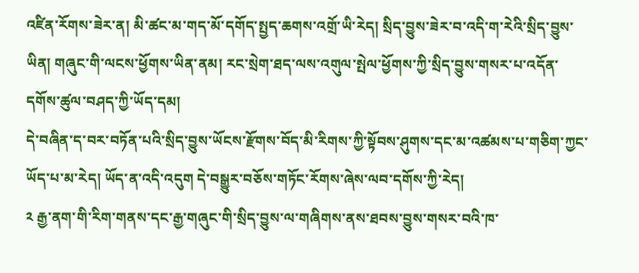འཛིན་རོགས་ཟེར་ན། མི་ཚང་མ་གད་མོ་དགོད་སྤྱད་ཆགས་འགྲོ་ཡི་རེད། སྲིད་བྱུས་ཟེར་བ་འདི་ག་རེའི་སྲིད་བྱུས་ཡིན། གཞུང་གི་ལངས་ཕྱོགས་ཡིན་ནམ། རང་སྲེག་ཐད་ལས་འགུལ་སྤེལ་ཕྱོགས་ཀྱི་སྲིད་བྱུས་གསར་པ་འདོན་དགོས་ཚུལ་བཤད་ཀྱི་ཡོད་དམ།
དེ་བཞིན་ད་བར་བཏོན་པའི་སྲིད་བྱུས་ཡོངས་རྫོགས་བོད་མི་རིགས་ཀྱི་སྟོབས་ཤུགས་དང་མ་འཚམས་པ་གཅིག་ཀྱང་ཡོད་པ་མ་རེད། ཡོད་ན་འདི་འདུག དེ་བསྒྱུར་བཅོས་གཏོང་རོགས་ཞེས་ལབ་དགོས་ཀྱི་རེད།
༢ རྒྱ་ནག་གི་རིག་གནས་དང་རྒྱ་གཞུང་གི་སྲིད་བྱུས་ལ་གཞིགས་ནས་ཐབས་བྱུས་གསར་བའི་ཁ་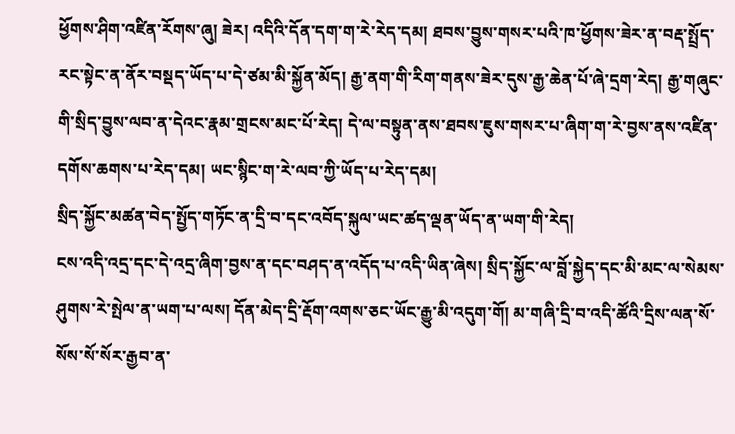ཕྱོགས་ཤིག་འཛིན་རོགས་ཞུ། ཟེར། འདིའི་དོན་དག་ག་རེ་རེད་དམ། ཐབས་བྱུས་གསར་པའི་ཁ་ཕྱོགས་ཟེར་ན་བརྡ་སྤྲོད་རང་སྟེང་ན་ནོར་བསྡད་ཡོད་པ་དེ་ཙམ་མི་སྐྱོན་མོད། རྒྱ་ནག་གི་རིག་གནས་ཟེར་དུས་རྒྱ་ཆེན་པོ་ཞེ་དྲག་རེད། རྒྱ་གཞུང་གི་སྲིད་བྱུས་ལབ་ན་དེའང་རྣམ་གྲངས་མང་པོ་རེད། དེ་ལ་བསྟུན་ནས་ཐབས་ཇུས་གསར་པ་ཞིག་ག་རེ་བྱས་ནས་འཛིན་དགོས་ཆགས་པ་རེད་དམ། ཡང་སྙིང་ག་རེ་ལབ་ཀྱི་ཡོད་པ་རེད་དམ།
སྲིད་སྐྱོང་མཚན་བེད་སྤྱོད་གཏོང་ན་དྲི་བ་དང་འབོད་སྐུལ་ཡང་ཚད་ལྡན་ཡོད་ན་ཡག་གི་རེད།
ངས་འདི་འདྲ་དང་དེ་འདྲ་ཞིག་བྱས་ན་དང་བཤད་ན་འདོད་པ་འདི་ཡིན་ཞེས། སྲིད་སྐྱོང་ལ་བློ་སྐྱེད་དང་མི་མང་ལ་སེམས་ཤུགས་རེ་སྤེལ་ན་ཡག་པ་ལས། དོན་མེད་དྲི་རྡོག་འགས་ཅང་ཡོང་རྒྱུ་མི་འདུག་གོ། མ་གཞི་དྲི་བ་འདི་ཚོའི་དྲིས་ལན་སོ་སོས་སོ་སོར་རྒྱབ་ན་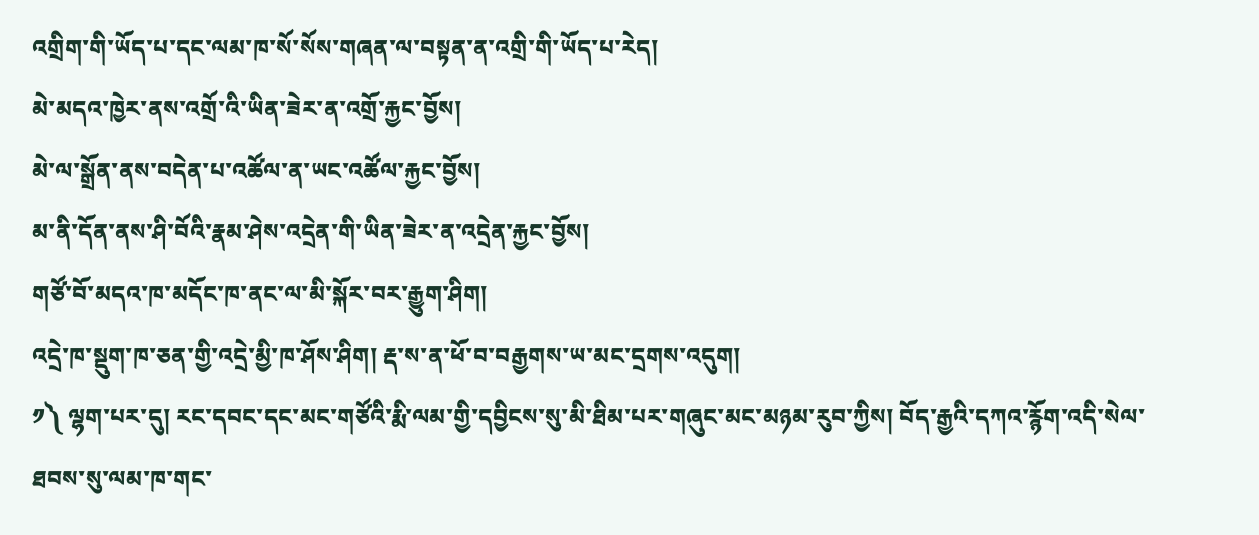འགྲིག་གི་ཡོད་པ་དང་ལམ་ཁ་སོ་སོས་གཞན་ལ་བསྟན་ན་འགྲི་གི་ཡོད་པ་རེད།
མེ་མདའ་ཁྱེར་ནས་འགྲོ་འི་ཡིན་ཟེར་ན་འགྲོ་རྐྱང་བྱོས།
མེ་ལ་སྒྲོན་ནས་བདེན་པ་འཚོལ་ན་ཡང་འཚོལ་རྐྱང་བྱོས།
མ་ནི་དོན་ནས་ཤི་བོའི་རྣམ་ཤེས་འདྲེན་གི་ཡིན་ཟེར་ན་འདྲེན་རྐྱང་བྱོས།
གཙོ་བོ་མདའ་ཁ་མདོང་ཁ་ནང་ལ་མི་སྐོར་བར་རྒྱུག་ཤིག།
འདྲེ་ཁ་སྡུག་ཁ་ཅན་གྱི་འདྲེ་མྱི་ཁ་ཤོས་ཤིག། རྡ་ས་ན་ཕོ་བ་བརྒྱགས་ཡ་མང་དྲགས་འདུག།
༡༽ ལྷག་པར་དུ། རང་དབང་དང་མང་གཙོའི་རྨི་ལམ་གྱི་དབྱིངས་སུ་མི་ཐིམ་པར་གཞུང་མང་མཉམ་རུབ་ཀྱིས། བོད་རྒྱའི་དཀའ་རྙོག་འདི་སེལ་ཐབས་སུ་ལམ་ཁ་གང་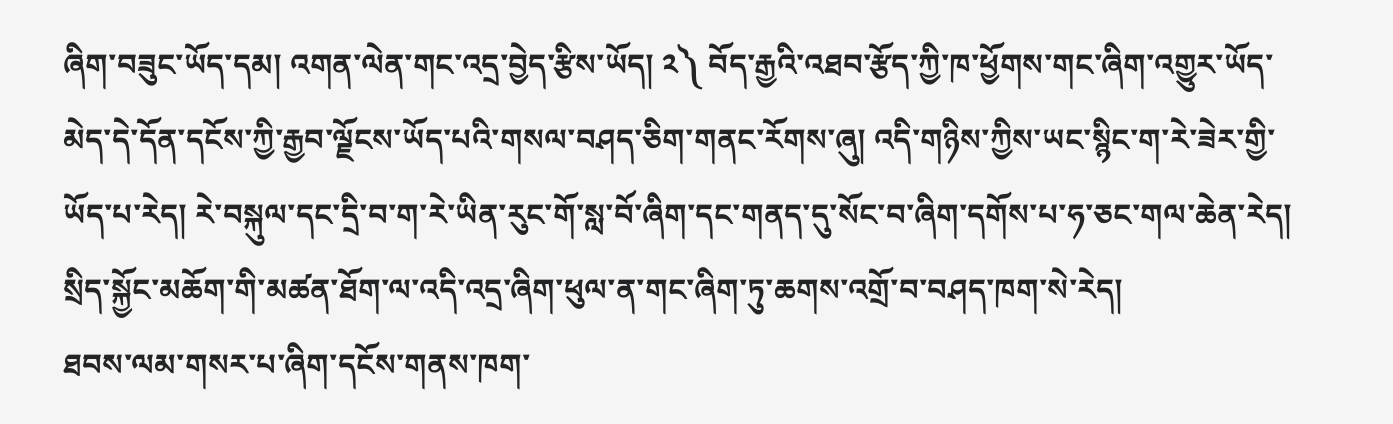ཞིག་བཟུང་ཡོད་དམ། འགན་ལེན་གང་འདྲ་བྱེད་རྩིས་ཡོད། ༢༽ བོད་རྒྱའི་འཐབ་རྩོད་ཀྱི་ཁ་ཕྱོགས་གང་ཞིག་འགྱུར་ཡོད་མེད་དེ་དོན་དངོས་ཀྱི་རྒྱབ་ལྗོངས་ཡོད་པའི་གསལ་བཤད་ཅིག་གནང་རོགས་ཞུ། འདི་གཉིས་ཀྱིས་ཡང་སྙིང་ག་རེ་ཟེར་གྱི་ཡོད་པ་རེད། རེ་བསྐུལ་དང་དྲི་བ་ག་རེ་ཡིན་རུང་གོ་སླ་བོ་ཞིག་དང་གནད་དུ་སོང་བ་ཞིག་དགོས་པ་ཧ་ཅང་གལ་ཆེན་རེད། སྲིད་སྐྱོང་མཆོག་གི་མཚན་ཐོག་ལ་འདི་འདྲ་ཞིག་ཕུལ་ན་གང་ཞིག་ཏུ་ཆགས་འགྲོ་བ་བཤད་ཁག་སེ་རེད།
ཐབས་ལམ་གསར་པ་ཞིག་དངོས་གནས་ཁག་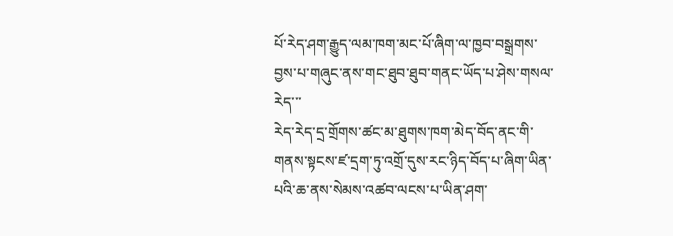པོ་རེད་ཤག་རྒྱུད་ལམ་ཁག་མང་པོ་ཞིག་ལ་ཁྱབ་བསྒྲགས་བྱས་པ་གཞུང་ནས་གང་ཐུབ་ཐུབ་གནང་ཡོད་པ་ཤེས་གསལ་རེད་་་
རེད་རེད་དྲ་གྲོགས་ཚང་མ་ཐུགས་ཁག་མེད་བོད་ནང་གི་གནས་སྟངས་ཛ་དྲག་ཏུ་འགྲོ་དུས་རང་ཉིད་བོད་པ་ཞིག་ཡིན་པའི་ཆ་ནས་སེམས་འཚབ་ལངས་པ་ཡིན་ཤག་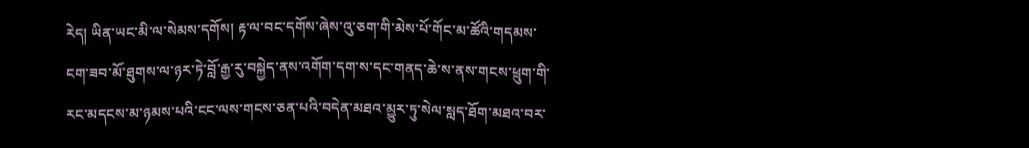རེད། ཡིན་ཡང་མི་ལ་སེམས་དགོས། རྟ་ལ་བང་དགོས་ཞེས་འུ་ཅག་གི་མེས་པོ་གོང་མ་ཚོའི་གདམས་ངག་ཟབ་མོ་ཐུགས་ལ་ཉར་ཏེ་བློ་རྒྱ་རུ་བསྐྱེད་ནས་འགོག་དག་ས་དང་གནད་ཆེ་ས་ནས་གངས་ཕྲུག་གི་རང་མདངས་མ་ཉམས་པའི་ངང་ལས་གངས་ཅན་པའི་བདེན་མཐའ་མྱུར་ཏུ་སེལ་སླད་ཐོག་མཐའ་བར་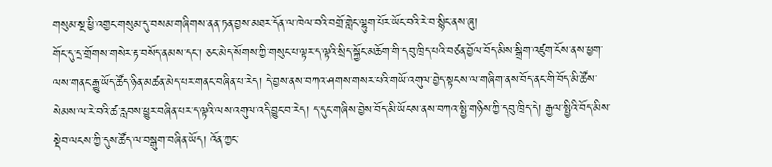གསུམ་སྔ་ཕྱི་འགྱང་གསུམ་དུ་བསམ་གཞིགས་ནན་ཏན་བྱས་མཐར་དོན་ལ་ཁེལ་བའི་བགྲོ་གླེང་ལྷུག་པོར་ཡོང་བའི་རེ་བ་སྙིང་ནས་ཞུ།
གོང་དུ་དྲ་གྲོགས་གསེར་རྟ་བསོད་ནམས་དང་། ཅང་མེད་སོགས་ཀྱི་གསུང་པ་ལྟར་ད་ལྟའི་སྲིད་སྐྱོང་མཆོག་གི་དབུ་ཁྲིད་པའི་བཙན་བྱོལ་བོད་མིས་སྒྲིག་འཛུག་ངོས་ནས་ཕྱག་ལས་གནང་རྒྱུ་ཡོད་ཚོད་ཉིན་མཚན་མེད་པར་གནང་བཞིན་པ་རེད། དེ་བྱས་ནས་བཀའ་ཤགས་གསར་པའི་གཡོ་འགུལ་བྱེད་སྟངས་ལ་གཞིག་ནས་བོད་ནང་གི་བོད་མི་ཚོས་སེམས་ལ་རེ་བའི་ཚ་རླབས་ཕྱུར་བཞིན་པར་ད་ལྟའི་ལས་འགུལ་འདི་བྱུང་བ་རེད། ད་དུང་གཞིས་བྱེས་བོད་མི་ཡོངས་ནས་བཀའ་སྤྱི་གཉིས་ཀྱི་དབུ་ཁྲིད་དེ། རྒྱལ་སྤྱིའི་བོད་མིས་སྡེབ་ལངས་ཀྱི་དུས་ཚོད་ལ་བསྒུག་བཞིན་ཡོད། འོན་ཀྱང་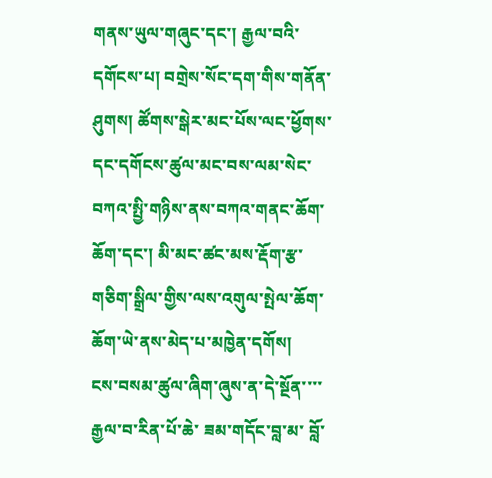གནས་ཡུལ་གཞུང་དང་། རྒྱལ་བའི་དགོངས་པ། བགྲེས་སོང་དག་གིས་གནོན་ཤུགས། ཚོགས་སྒེར་མང་པོས་ལང་ཕྱོགས་དང་དགོངས་ཚུལ་མང་བས་ལམ་སེང་བཀའ་སྤྱི་གཉིས་ནས་བཀའ་གནང་ཆོག་ཆོག་དང་། མི་མང་ཚང་མས་རྡོག་རྩ་གཅིག་སྒྲིལ་གྱིས་ལས་འགུལ་སྤེལ་ཆོག་ཆོག་ཡེ་ནས་མེད་པ་མཁྱེན་དགོས།
ངས་བསམ་ཚུལ་ཞིག་ཞུས་ན་དེ་སྔོན་་་་རྒྱལ་བ་རིན་པོ་ཆེ་ ཟམ་གདོང་བླ་མ་ བློ་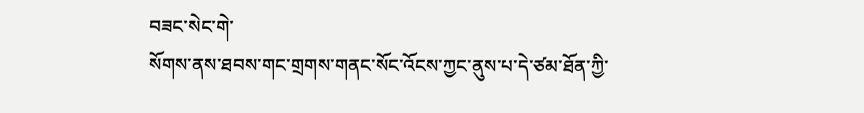བཟང་སེང་གེ་
སོགས་ནས་ཐབས་གང་གྲགས་གནང་སོང་འོངས་ཀྱང་ནུས་པ་དེ་ཙམ་ཐོན་ཀྱི་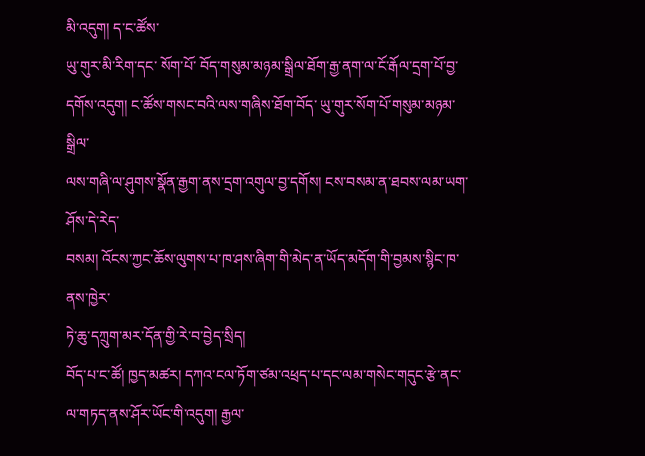མི་འདུག། ད་ང་ཚོས་
ཡུ་གུར་མི་རིག་དང་ སོག་པོ་ བོད་གསུམ་མཉམ་སྒྲིལ་ཐོག་རྒྱ་ནག་ལ་ངོ་རྒོལ་དྲག་པོ་བྱ་
དགོས་འདུག། ང་ཚོས་གསང་བའི་ལས་གཞིས་ཐོག་བོད་ ཡུ་གུར་སོག་པོ་གསུམ་མཉམ་སྒྲིལ་
ལས་གཞི་ལ་ཤུགས་སྣོན་རྒྱག་ནས་དྲག་འགུལ་བྱ་དགོས། ངས་བསམ་ན་ཐབས་ལམ་ཡག་ཤོས་དེ་རེད་
བསམ། འོངས་ཀྱང་ཆོས་ལུགས་པ་ཁ་ཤས་ཞིག་གི་མེད་ན་ཡོད་མདོག་གི་བྱམས་སྙིང་ཁ་ནས་ཁྱེར་
ཏེ་ཆུ་དཀྲུག་མར་དོན་གྱི་རེ་བ་བྱེད་སྲིད།
བོད་པ་ང་ཚོ། ཁྱད་མཚར། དཀའ་ངལ་ཏོག་ཙམ་འཕྲད་པ་དང་ལམ་གསེང་གདུང་རྩེ་ནང་ལ་གཏད་ནས་ཤོར་ཡོང་གི་འདུག། རྒྱལ་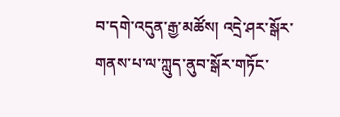བ་དགེ་འདུན་རྒྱ་མཚོས། འདྲེ་ཤར་སྒོར་གནས་པ་ལ་ཀླུད་ནུབ་སྒོར་གཏོང་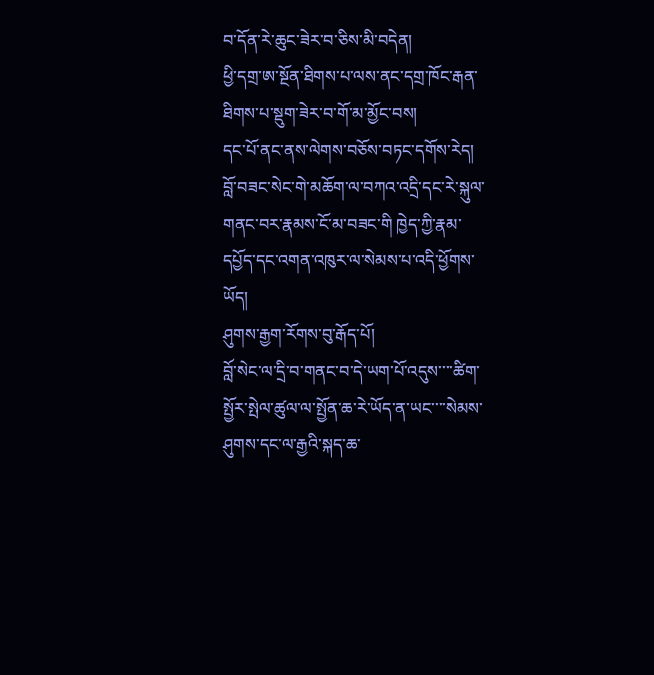བ་དོན་རེ་ཆུང་ཟེར་བ་ཅིས་མི་བདེན།
ཕྱི་དགྲ་ཨ་སྔོན་ཐིགས་པ་ལས་ནང་དགྲ་ཁོང་རྒན་ཐིགས་པ་སྡུག་ཟེར་བ་གོ་མ་མྱོང་བས།
དང་པོ་ནང་ནས་ལེགས་བཅོས་བཏང་དགོས་རེད།
བློ་བཟང་སེང་གེ་མཆོག་ལ་བཀའ་འདྲི་དང་རེ་སྐུལ་གནང་བར་རྣམས་ངོ་མ་བཟང་གི ཁྱེད་ཀྱི་རྣམ་དཔྱོད་དང་འགན་འཁུར་ལ་སེམས་པ་འདི་ཕྱོགས་ཡོད།
ཤུགས་རྒྱག་རོགས་བུ་རྒོད་པོ།
བློ་སེང་ལ་དྲི་བ་གནང་བ་དེ་ཡག་པོ་འདུས་་་་ཚིག་སྤྱོར་སྤེལ་ཚུལ་ལ་སྤྱོན་ཆ་རེ་ཡོད་ན་ཡང་་་་སེམས་ཤུགས་དང་ལ་རྒྱའི་སྐད་ཆ་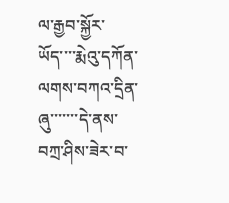ལ་རྒྱབ་སྐྱོར་ཡོད་་་་རྨེའུ་དཀོན་ལགས་བཀའ་དྲིན་ཞུ་་་་་་་དེ་ནས་བཀྲ་ཤིས་ཟེར་བ་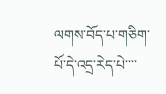ལགས་བོད་པ་གཅིག་པོ་དེ་འདྲ་རེད་པེ་་་་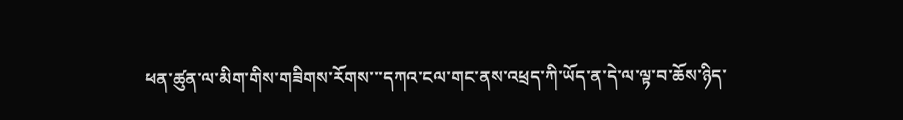ཕན་ཚུན་ལ་མིག་གིས་གཟིགས་རོགས་་་དཀའ་ངལ་གང་ནས་འཕྲད་ཀི་ཡོད་ན་དེ་ལ་ལྟ་བ་ཆོས་ཉིད་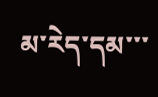མ་རེད་དམ་་་